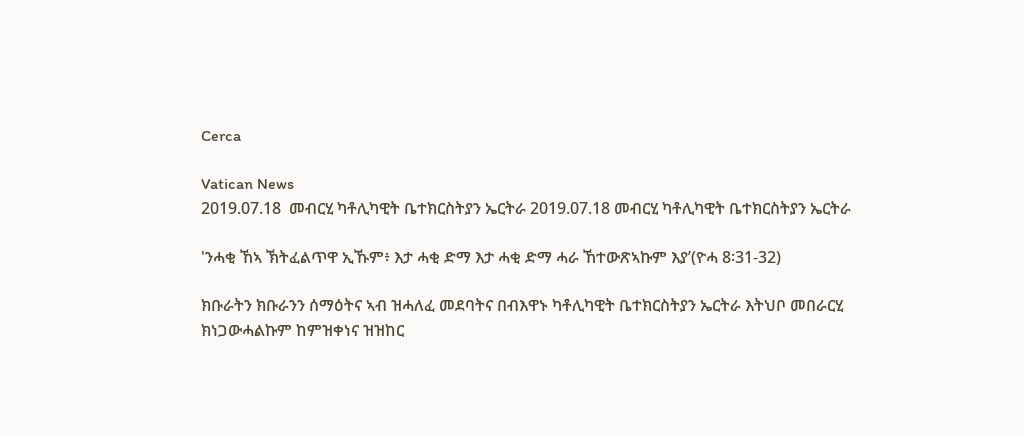Cerca

Vatican News
2019.07.18  መብርሂ ካቶሊካዊት ቤተክርስትያን ኤርትራ 2019.07.18 መብርሂ ካቶሊካዊት ቤተክርስትያን ኤርትራ

'ንሓቂ ኸኣ ኽትፈልጥዋ ኢኹም፥ እታ ሓቂ ድማ እታ ሓቂ ድማ ሓራ ኸተውጽኣኩም እያ’(ዮሓ 8፡31-32)

ክቡራትን ክቡራንን ሰማዕትና ኣብ ዝሓለፈ መደባትና በብእዋኑ ካቶሊካዊት ቤተክርስትያን ኤርትራ እትህቦ መበራርሂ ክነጋውሓልኩም ከምዝቀነና ዝዝከር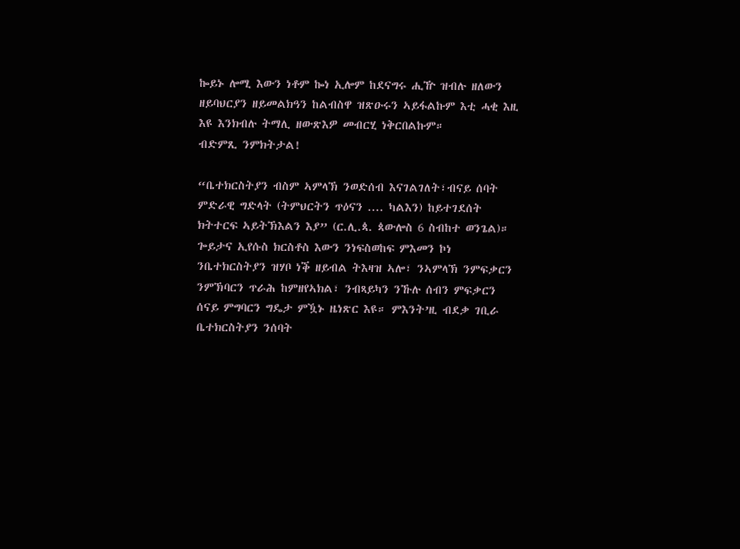ኰይኑ ሎሚ እውን ነቶም ኰነ ኢሎም ከደናግሩ ሒዅ ዝብሉ ዘለውን ዘይባህርያን ዘይመልክዓን ከልብስዋ ዝጽዑሩን ኣይፋልኩም እቲ ሓቂ እዚ እዩ እንክብሉ ትማሊ ዘውጽእዎ መብርሂ ነቅርበልኩም።
ብድምጺ ንምክትታል!

“ቤተክርስትያን ብስም ኣምላኽ ንወድሰብ እናገልገለት፣ብናይ ሰባት ምድራዊ ግድላት (ትምህርትን ጥዕናን .... ካልእን) ከይተገደሰት ክትተርፍ ኣይትኽእልን እያ” (ር.ሊ.ጳ. ጳውሎስ 6 ስብከተ ወንጌል)። ጐይታና ኢየሱስ ክርስቶስ እውን ንነፍስወከፍ ምእመን ኮነ ንቤተክርስትያን ዝሃቦ ነቕ ዘይብል ትእዛዝ ኣሎ፣ ንኣምላኽ ንምፍቃርን ንምኽባርን ጥራሕ ከምዘየኣክል፣ ንብጻይካን ንኹሉ ሰብን ምፍቃርን ሰናይ ምግባርን ግዴታ ምዃኑ ዜነጽር እዩ። ምእንት’ዚ ብደቃ ገቢራ ቤተክርስትያን ንሰባት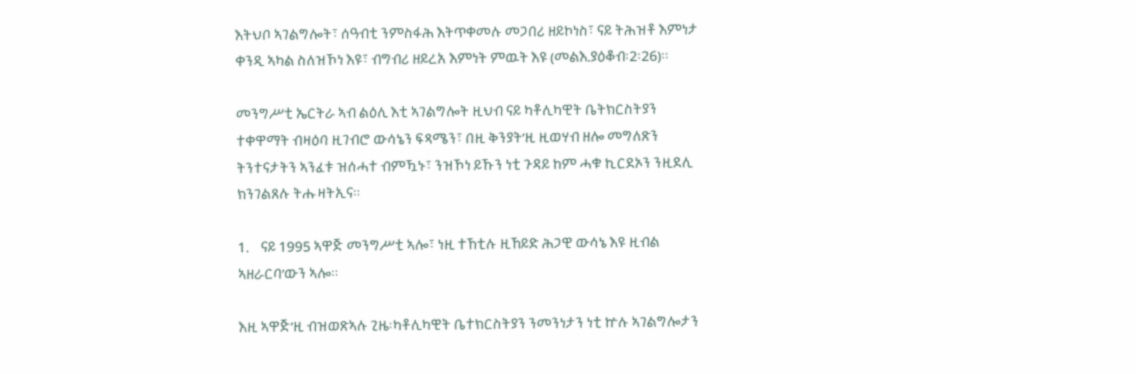እትህቦ ኣገልግሎት፣ ሰዓብቲ ንምስፋሕ እትጥቀመሉ መጋበሪ ዘይኮነስ፣ ናይ ትሕዝቶ እምነታ ቀንዲ ኣካል ስለዝኾነ እዩ፣ ብግብሪ ዘይረአ እምነት ምዉት እዩ (መልእ.ያዕቆብ፡2፡26)።

መንግሥቲ ኤርትራ ኣብ ልዕሊ እቲ ኣገልግሎት ዚህብ ናይ ካቶሊካዊት ቤትክርስትያን ተቀዋማት ብዛዕባ ዚገብሮ ውሳኔን ፍጻሜን፣ በዚ ቅንያት’ዚ ዚወሃብ ዘሎ መግለጽን ትንተናታትን ኣንፈቱ ዝሰሓተ ብምዃኑ፣ ንዝኾነ ይኹን ነቲ ጉዳይ ከም ሓቁ ኪርደኦን ንዚደሊ ክንገልጸሉ ትሑዛትኢና።

1.    ናይ 1995 ኣዋጅ መንግሥቲ ኣሎ፣ ነዚ ተኸቲሉ ዚኸይድ ሕጋዊ ውሳኔ እዩ ዚብል ኣዘራርባ’ውን ኣሎ።

እዚ ኣዋጅ’ዚ ብዝወጽኣሉ ጊዜ፡ካቶሊካዊት ቤተክርስትያን ንመንነታን ነቲ ኵሉ ኣገልግሎታን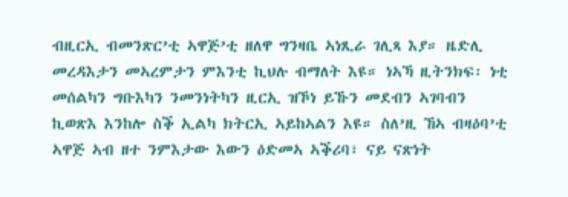ብዚርኢ ብመንጽር’ቲ ኣዋጅ’ቲ ዘለዋ ግንዛቤ ኣነጺራ ገሊጻ እያ። ዜድሊ መረዳእታን መኣረምታን ምእንቲ ኪህሉ ብማለት እዩ። ነኣኻ ዚትንክፍ፡ ነቲ መሰልካን ግቡእካን ንመንነትካን ዚርኢ ዝኾነ ይኹን መደብን ኣገባብን ኪወጽእ እንከሎ ስቕ ኢልካ ክትርኢ ኣይከኣልን እዩ። ስለ’ዚ ኸኣ ብዛዕባ’ቲ ኣዋጅ ኣብ ዘተ ንምእታው እውን ዕድመኣ ኣቕሪባ፣ ናይ ናጽነት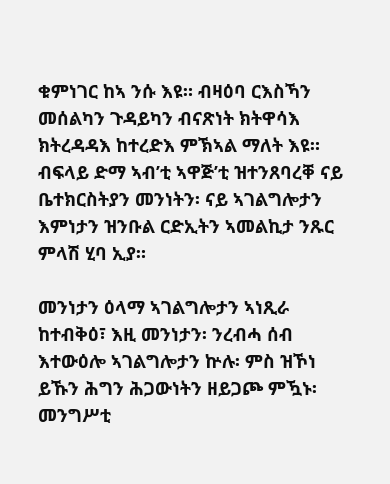ቁምነገር ከኣ ንሱ እዩ። ብዛዕባ ርእስኻን መሰልካን ጉዳይካን ብናጽነት ክትዋሳእ ክትረዳዳእ ከተረድእ ምኽኣል ማለት እዩ። ብፍላይ ድማ ኣብ’ቲ ኣዋጅ’ቲ ዝተንጸባረቐ ናይ ቤተክርስትያን መንነትን፡ ናይ ኣገልግሎታን እምነታን ዝንቡል ርድኢትን ኣመልኪታ ንጹር ምላሽ ሂባ ኢያ።

መንነታን ዕላማ ኣገልግሎታን ኣነጺራ ከተብቅዕ፣ እዚ መንነታን፡ ንረብሓ ሰብ እተውዕሎ ኣገልግሎታን ኵሉ፡ ምስ ዝኾነ ይኹን ሕግን ሕጋውነትን ዘይጋጮ ምዃኑ፡ መንግሥቲ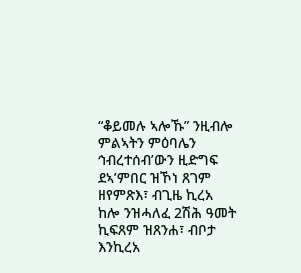“ቆይመሉ ኣሎኹ” ንዚብሎ ምልኣትን ምዕባሌን ኅብረተሰብ’ውን ዚድግፍ ደኣ’ምበር ዝኾነ ጸገም ዘየምጽእ፣ ብጊዜ ኪረአ ከሎ ንዝሓለፈ 2ሽሕ ዓመት ኪፍጸም ዝጸንሐ፣ ብቦታ እንኪረአ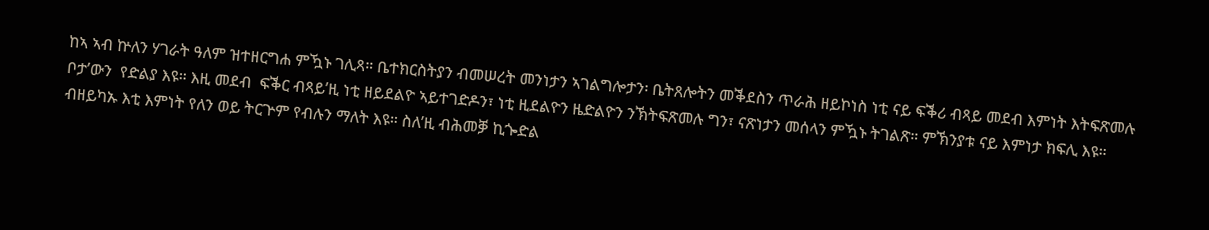ከኣ ኣብ ኵለን ሃገራት ዓለም ዝተዘርግሐ ምዃኑ ገሊጻ። ቤተክርስትያን ብመሠረት መንነታን ኣገልግሎታን፡ ቤትጸሎትን መቕደስን ጥራሕ ዘይኮነስ ነቲ ናይ ፍቕሪ ብጻይ መደብ እምነት እትፍጽመሉ ቦታ’ውን  የድልያ እዩ። እዚ መደብ  ፍቕር ብጻይ’ዚ ነቲ ዘይደልዮ ኣይተገድዶን፣ ነቲ ዚደልዮን ዜድልዮን ንኽትፍጽመሉ ግን፣ ናጽነታን መሰላን ምዃኑ ትገልጽ። ምኽንያቱ ናይ እምነታ ክፍሊ እዩ። ብዘይካኡ እቲ እምነት የለን ወይ ትርጕም የብሉን ማለት እዩ። ስለ’ዚ ብሕመቓ ኪጐድል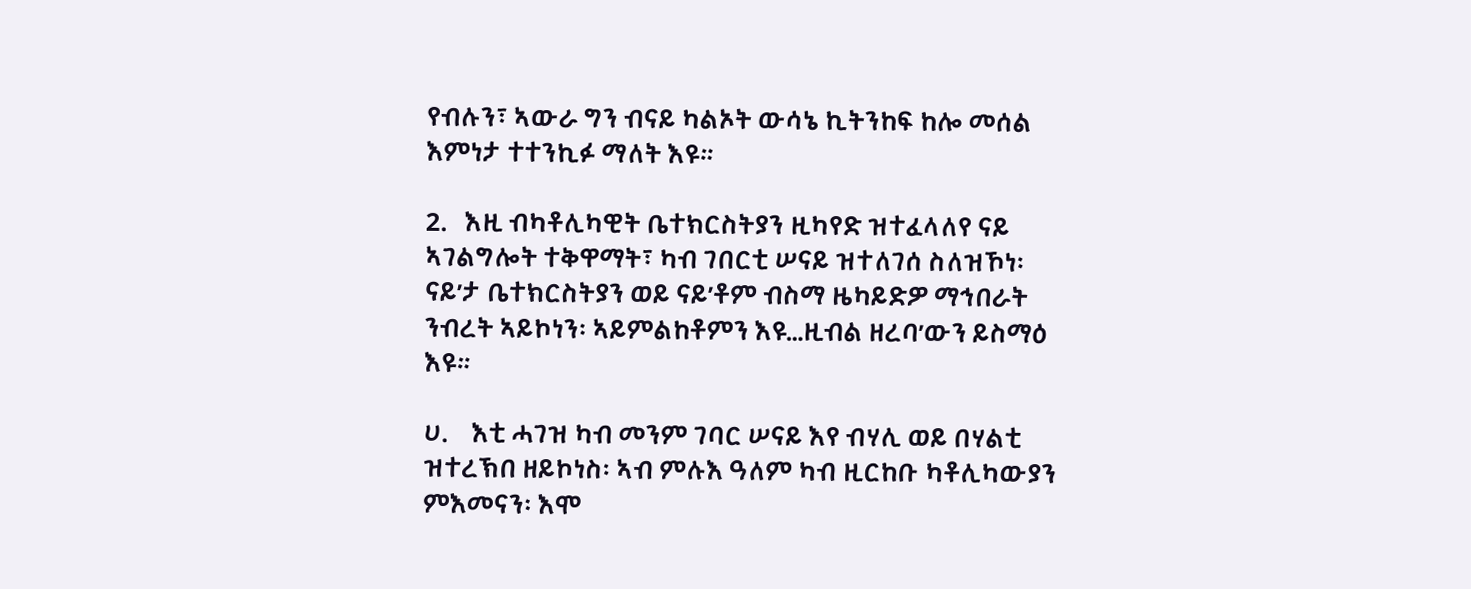የብሉን፣ ኣውራ ግን ብናይ ካልኦት ውሳኔ ኪትንከፍ ከሎ መሰል እምነታ ተተንኪፉ ማለት እዩ።

2.   እዚ ብካቶሊካዊት ቤተክርስትያን ዚካየድ ዝተፈላለየ ናይ ኣገልግሎት ተቅዋማት፣ ካብ ገበርቲ ሠናይ ዝተለገሰ ስለዝኾነ፡ ናይ’ታ ቤተክርስትያን ወይ ናይ’ቶም ብስማ ዜካይድዎ ማኅበራት ንብረት ኣይኮነን፡ ኣይምልከቶምን እዩ…ዚብል ዘረባ’ውን ይስማዕ እዩ።

ሀ.    እቲ ሓገዝ ካብ መንም ገባር ሠናይ እየ ብሃሊ ወይ በሃልቲ ዝተረኽበ ዘይኮነስ፡ ኣብ ምሉእ ዓለም ካብ ዚርከቡ ካቶሊካውያን ምእመናን፡ እሞ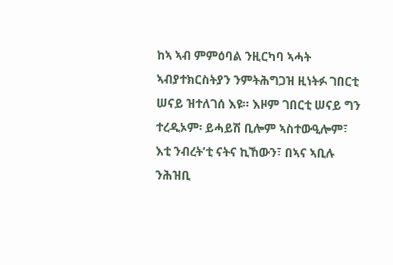ከኣ ኣብ ምምዕባል ንዚርካባ ኣሓት ኣብያተክርስትያን ንምትሕግጋዝ ዚነትፉ ገበርቲ ሠናይ ዝተለገሰ እዩ። እዞም ገበርቲ ሠናይ ግን ተረዲኦም፡ ይሓይሽ ቢሎም ኣስተውዒሎም፣ እቲ ንብረት’ቲ ናትና ኪኸውን፣ በኣና ኣቢሉ ንሕዝቢ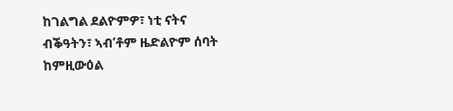ከገልግል ደልዮምዎ፣ ነቲ ናትና ብቕዓትን፣ ኣብ’ቶም ዜድልዮም ሰባት ከምዚውዕል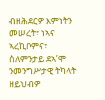ብዘሕደርዎ እምነትን መሠረት፣ ነኣና ኣረኪቦምና፣ ስለምንታይ ደኣ’ሞ ንመንግሥታዊ ትካላት ዘይህብዎ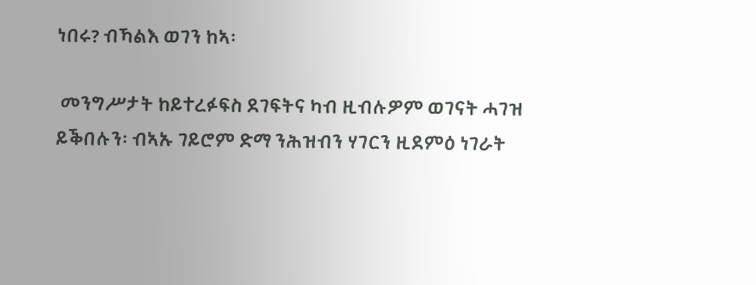ነበሩ? ብኻልእ ወገን ከኣ፡

 መንግሥታት ከይተረፉፍስ ደገፍትና ካብ ዚብሉዎም ወገናት ሓገዝ ይቕበሉን፡ ብኣኡ ገይሮም ድማ ንሕዝብን ሃገርን ዚደምዕ ነገራት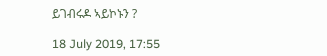ይገብሩዶ ኣይኮኑን ?

18 July 2019, 17:55